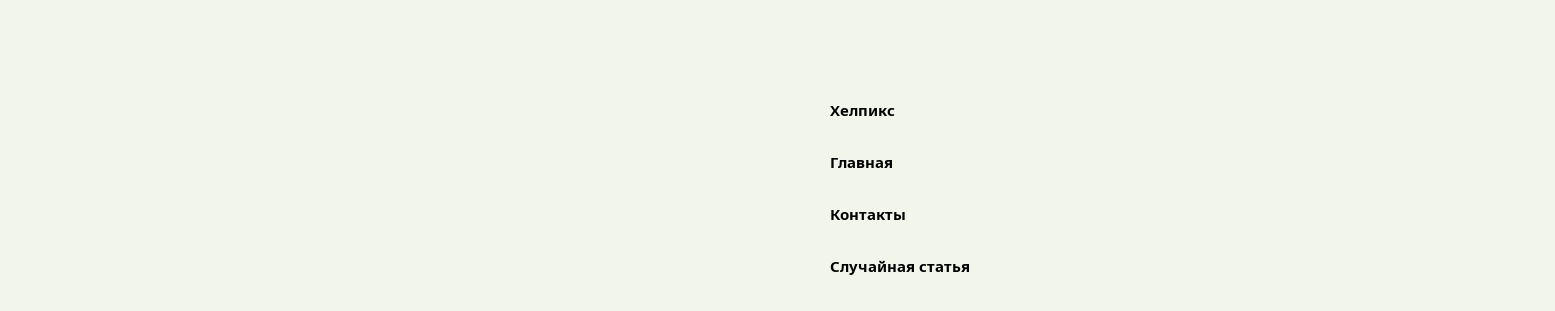Хелпикс

Главная

Контакты

Случайная статья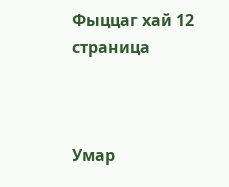Фыццаг хай 12 страница



Умар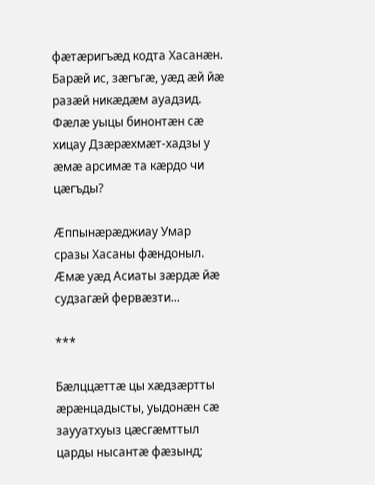фæтæригъæд кодта Хасанæн. Барæй ис, зæгъгæ, уæд æй йæ разæй никæдæм ауадзид. Фæлæ уыцы бинонтæн сæ хицау Дзæрæхмæт-хадзы у æмæ арсимæ та кæрдо чи цæгъды?

Æппынæрæджиау Умар сразы Хасаны фæндоныл. Æмæ уæд Асиаты зæрдæ йæ судзагæй фервæзти...

***

Бæлццæттæ цы хæдзæртты æрæнцадысты, уыдонæн сæ заууатхуыз цæсгæмттыл царды нысантæ фæзынд;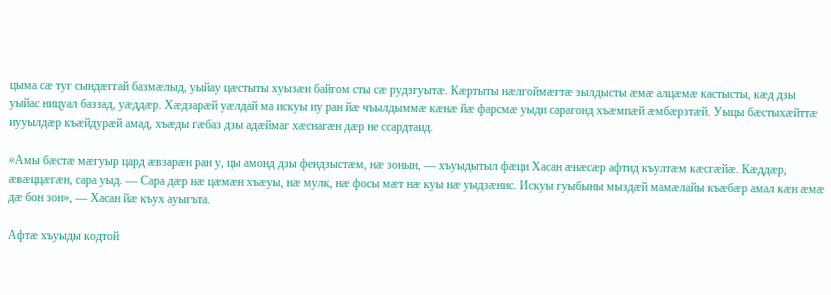цыма сæ туг сындæггай базмæлыд, уыйау цæстыты хуызæн байгом сты сæ рудзгуытæ. Кæртыты нæлгоймæгтæ зылдысты æмæ алцæмæ кастысты, кæд дзы уыйас ницуал баззад, уæддæр. Хæдзарæй уæлдай ма искуы иу ран йæ чъылдыммæ кæнæ йæ фарсмæ уыди сарагонд хъæмпæй æмбæрзтæй. Уыцы бæстыхæйттæ иууылдæр къæйдурæй амад, хъæды гæбаз дзы адæймаг хæснагæн дæр не ссардтаид.

«Амы бæстæ мæгуыр цард æвзарæн ран у, цы амонд дзы фендзыстæм, нæ зонын, — хъуыдытыл фæци Хасан æнæсæр афтид къултæм кæсгæйæ. Кæддæр, æвæццæгæн, сара уыд. — Сара дæр нæ цæмæн хъæуы, нæ мулк, нæ фосы мæт нæ куы нæ уыдзæнис. Искуы гуыбыны мыздæй мамæлайы къæбæр амал кæн æмæ дæ бон зон», — Хасан йæ къух ауыгъта.

Афтæ хъуыды кодтой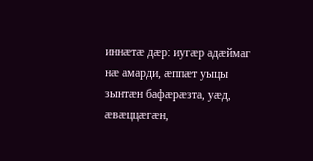иннæтæ дæр: иугæр адæймаг нæ амарди, æппæт уыцы зынтæн бафæрæзта, уæд, æвæццæгæн,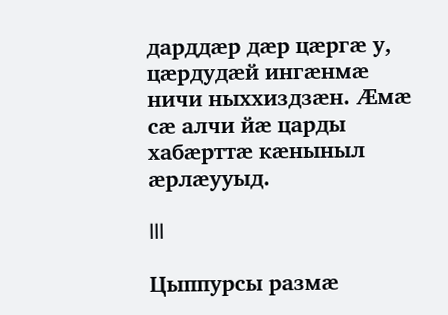дарддæр дæр цæргæ у, цæрдудæй ингæнмæ ничи ныххиздзæн. Æмæ сæ алчи йæ царды хабæрттæ кæныныл æрлæууыд.

III

Цыппурсы размæ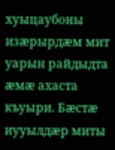хуыцаубоны изæрырдæм мит уарын райдыдта æмæ ахаста къуыри. Бæстæ иууылдæр миты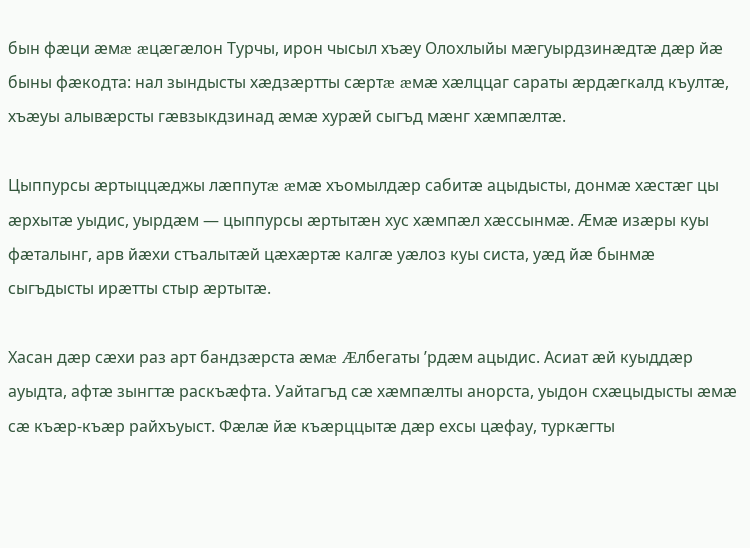бын фæци æмæ æцæгæлон Турчы, ирон чысыл хъæу Олохлыйы мæгуырдзинæдтæ дæр йæ быны фæкодта: нал зындысты хæдзæртты сæртæ æмæ хæлццаг сараты æрдæгкалд къултæ, хъæуы алывæрсты гæвзыкдзинад æмæ хурæй сыгъд мæнг хæмпæлтæ.

Цыппурсы æртыццæджы лæппутæ æмæ хъомылдæр сабитæ ацыдысты, донмæ хæстæг цы æрхытæ уыдис, уырдæм — цыппурсы æртытæн хус хæмпæл хæссынмæ. Æмæ изæры куы фæталынг, арв йæхи стъалытæй цæхæртæ калгæ уæлоз куы систа, уæд йæ бынмæ сыгъдысты ирæтты стыр æртытæ.

Хасан дæр сæхи раз арт бандзæрста æмæ Æлбегаты ’рдæм ацыдис. Асиат æй куыддæр ауыдта, афтæ зынгтæ раскъæфта. Уайтагъд сæ хæмпæлты анорста, уыдон схæцыдысты æмæ сæ къæр-къæр райхъуыст. Фæлæ йæ къæрццытæ дæр ехсы цæфау, туркæгты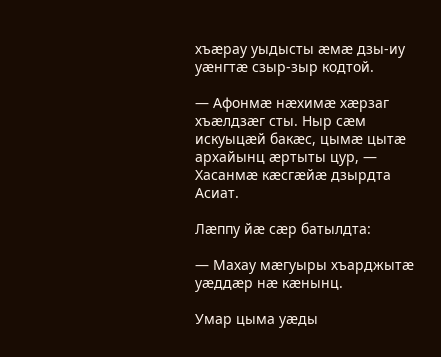хъæрау уыдысты æмæ дзы-иу уæнгтæ сзыр-зыр кодтой.

— Афонмæ нæхимæ хæрзаг хъæлдзæг сты. Ныр сæм искуыцæй бакæс, цымæ цытæ архайынц æртыты цур, — Хасанмæ кæсгæйæ дзырдта Асиат.

Лæппу йæ сæр батылдта:

— Махау мæгуыры хъарджытæ уæддæр нæ кæнынц.

Умар цыма уæды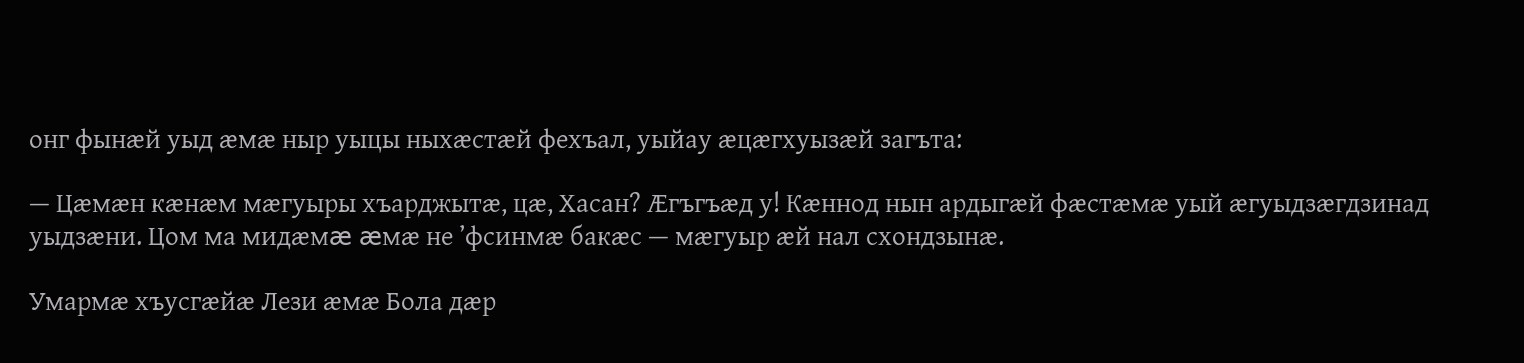онг фынæй уыд æмæ ныр уыцы ныхæстæй фехъал, уыйау æцæгхуызæй загъта:

— Цæмæн кæнæм мæгуыры хъарджытæ, цæ, Хасан? Æгъгъæд у! Кæннод нын ардыгæй фæстæмæ уый æгуыдзæгдзинад уыдзæни. Цом ма мидæмæ æмæ не ’фсинмæ бакæс — мæгуыр æй нал схондзынæ.

Умармæ хъусгæйæ Лези æмæ Бола дæр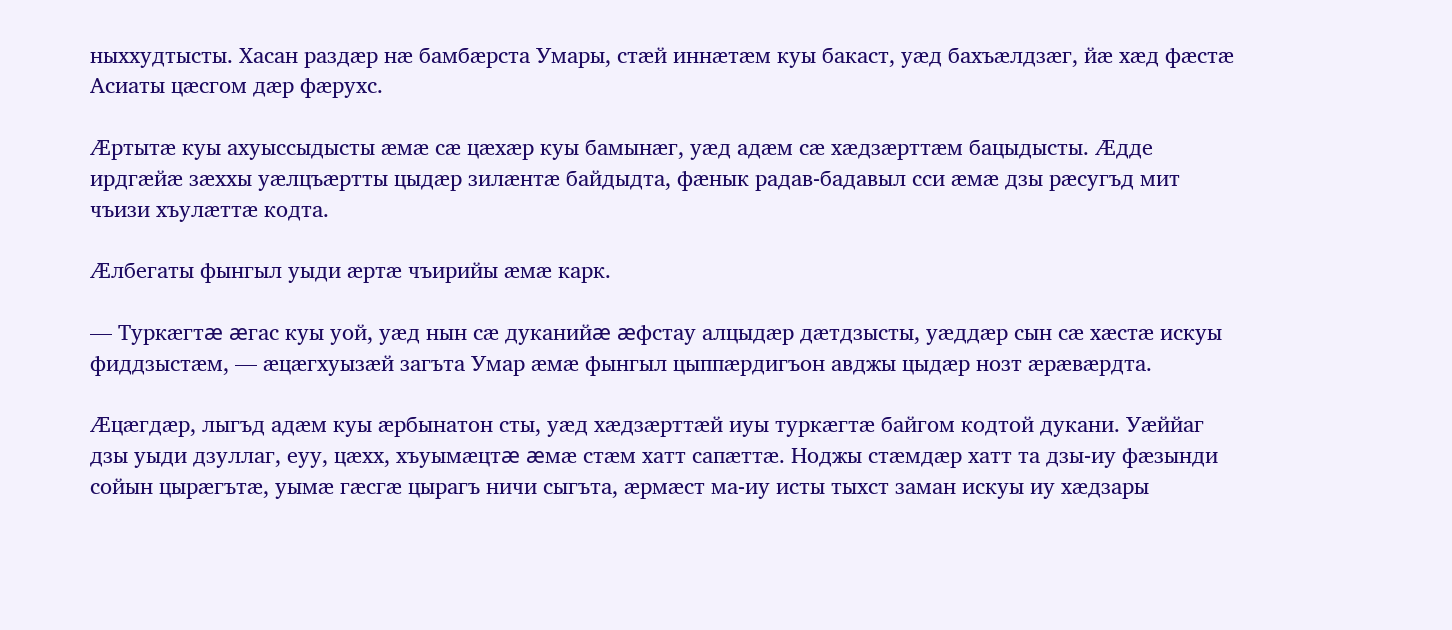ныххудтысты. Хасан раздæр нæ бамбæрста Умары, стæй иннæтæм куы бакаст, уæд бахъæлдзæг, йæ хæд фæстæ Асиаты цæсгом дæр фæрухс.

Æртытæ куы ахуыссыдысты æмæ сæ цæхæр куы бамынæг, уæд адæм сæ хæдзæрттæм бацыдысты. Æдде ирдгæйæ зæххы уæлцъæртты цыдæр зилæнтæ байдыдта, фæнык радав-бадавыл сси æмæ дзы рæсугъд мит чъизи хъулæттæ кодта.

Æлбегаты фынгыл уыди æртæ чъирийы æмæ карк.

— Туркæгтæ æгас куы уой, уæд нын сæ дуканийæ æфстау алцыдæр дæтдзысты, уæддæр сын сæ хæстæ искуы фиддзыстæм, — æцæгхуызæй загъта Умар æмæ фынгыл цыппæрдигъон авджы цыдæр нозт æрæвæрдта.

Æцæгдæр, лыгъд адæм куы æрбынатон сты, уæд хæдзæрттæй иуы туркæгтæ байгом кодтой дукани. Уæййаг дзы уыди дзуллаг, еуу, цæхх, хъуымæцтæ æмæ стæм хатт сапæттæ. Ноджы стæмдæр хатт та дзы-иу фæзынди сойын цырæгътæ, уымæ гæсгæ цырагъ ничи сыгъта, æрмæст ма-иу исты тыхст заман искуы иу хæдзары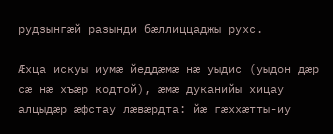рудзынгæй разынди бæллиццаджы рухс.

Æхца искуы иумæ йеддæмæ нæ уыдис (уыдон дæр сæ нæ хъæр кодтой), æмæ дуканийы хицау алцыдæр æфстау лæвæрдта: йæ гæххæтты-иу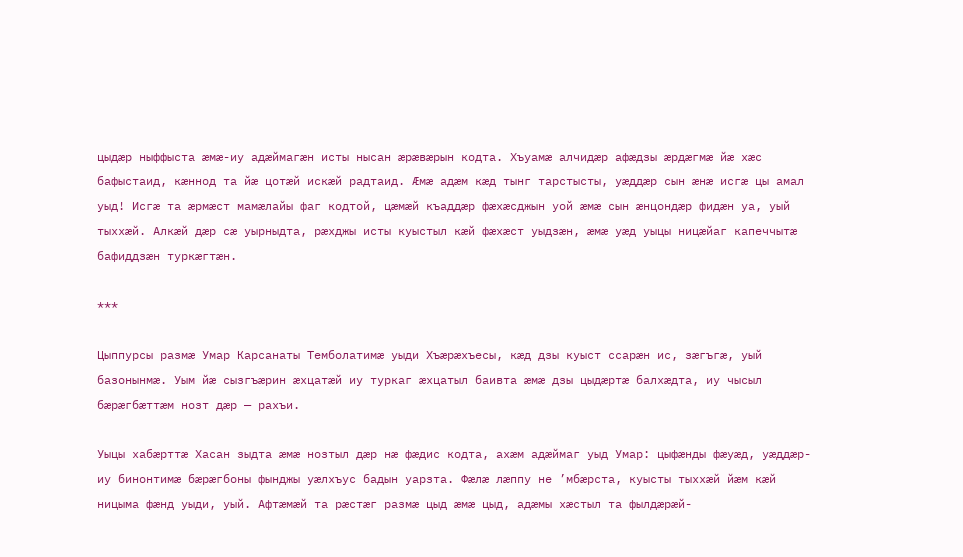цыдæр ныффыста æмæ-иу адæймагæн исты нысан æрæвæрын кодта. Хъуамæ алчидæр афæдзы æрдæгмæ йæ хæс бафыстаид, кæннод та йæ цотæй искæй радтаид. Æмæ адæм кæд тынг тарстысты, уæддæр сын æнæ исгæ цы амал уыд! Исгæ та æрмæст мамæлайы фаг кодтой, цæмæй къаддæр фæхæсджын уой æмæ сын æнцондæр фидæн уа, уый тыххæй. Алкæй дæр сæ уырныдта, рæхджы исты куыстыл кæй фæхæст уыдзæн, æмæ уæд уыцы ницæйаг капеччытæ бафиддзæн туркæгтæн.

***

Цыппурсы размæ Умар Карсанаты Темболатимæ уыди Хъæрæхъесы, кæд дзы куыст ссарæн ис, зæгъгæ, уый базонынмæ. Уым йæ сызгъæрин æхцатæй иу туркаг æхцатыл баивта æмæ дзы цыдæртæ балхæдта, иу чысыл бæрæгбæттæм нозт дæр — рахъи.

Уыцы хабæрттæ Хасан зыдта æмæ нозтыл дæр нæ фæдис кодта, ахæм адæймаг уыд Умар: цыфæнды фæуæд, уæддæр-иу бинонтимæ бæрæгбоны фынджы уæлхъус бадын уарзта. Фæлæ лæппу не ’мбæрста, куысты тыххæй йæм кæй ницыма фæнд уыди, уый. Афтæмæй та рæстæг размæ цыд æмæ цыд, адæмы хæстыл та фылдæрæй-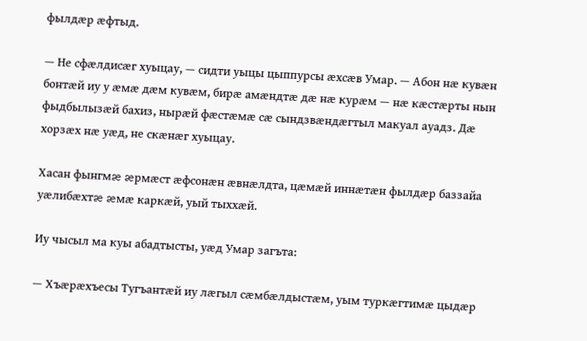фылдæр æфтыд.

— Не сфæлдисæг хуыцау, — сидти уыцы цыппурсы æхсæв Умар. — Абон нæ кувæн бонтæй иу у æмæ дæм кувæм, бирæ амæндтæ дæ нæ курæм — нæ кæстæрты нын фыдбылызæй бахиз, нырæй фæстæмæ сæ сындзвæндæгтыл макуал ауадз. Дæ хорзæх нæ уæд, не скæнæг хуыцау.

Хасан фынгмæ æрмæст æфсонæн æвнæлдта, цæмæй иннæтæн фылдæр баззайа уæлибæхтæ æмæ каркæй, уый тыххæй.

Иу чысыл ма куы абадтысты, уæд Умар загъта:

— Хъæрæхъесы Тугъантæй иу лæгыл сæмбæлдыстæм, уым туркæгтимæ цыдæр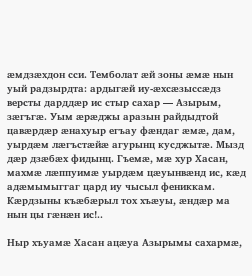æмдзæхдон сси. Темболат æй зоны æмæ нын уый радзырдта: ардыгæй иу-æхсæзыссæдз версты дарддæр ис стыр сахар — Азырым, зæгъгæ. Уым æрæджы аразын райдыдтой цавæрдæр æнахуыр егъау фæндаг æмæ, дам, уырдæм лæгъстæйæ агурынц кусджытæ. Мызд дæр дзæбæх фидынц. Гъемæ, мæ хур Хасан, махмæ лæппуимæ уырдæм цæуынвæнд ис, кæд адæмымыггаг цард иу чысыл фениккам. Кæрдзыны къæбæрыл тох хъæуы, æндæр ма нын цы гæнæн ис!..

Ныр хъуамæ Хасан ацæуа Азырымы сахармæ,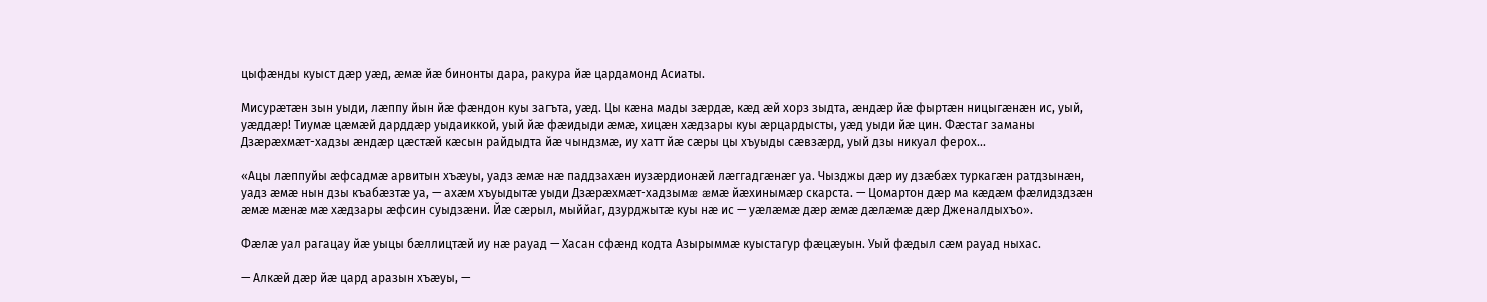цыфæнды куыст дæр уæд, æмæ йæ бинонты дара, ракура йæ цардамонд Асиаты.

Мисурæтæн зын уыди, лæппу йын йæ фæндон куы загъта, уæд. Цы кæна мады зæрдæ, кæд æй хорз зыдта, æндæр йæ фыртæн ницыгæнæн ис, уый, уæддæр! Тиумæ цæмæй дарддæр уыдаиккой, уый йæ фæидыди æмæ, хицæн хæдзары куы æрцардысты, уæд уыди йæ цин. Фæстаг заманы Дзæрæхмæт-хадзы æндæр цæстæй кæсын райдыдта йæ чындзмæ, иу хатт йæ сæры цы хъуыды сæвзæрд, уый дзы никуал ферох...

«Ацы лæппуйы æфсадмæ арвитын хъæуы, уадз æмæ нæ паддзахæн иузæрдионæй лæггадгæнæг уа. Чызджы дæр иу дзæбæх туркагæн ратдзынæн, уадз æмæ нын дзы къабæзтæ уа, — ахæм хъуыдытæ уыди Дзæрæхмæт-хадзымæ æмæ йæхинымæр скарста. — Цомартон дæр ма кæдæм фæлидздзæн æмæ мæнæ мæ хæдзары æфсин суыдзæни. Йæ сæрыл, мыййаг, дзурджытæ куы нæ ис — уæлæмæ дæр æмæ дæлæмæ дæр Дженалдыхъо».

Фæлæ уал рагацау йæ уыцы бæллицтæй иу нæ рауад — Хасан сфæнд кодта Азырыммæ куыстагур фæцæуын. Уый фæдыл сæм рауад ныхас.

— Алкæй дæр йæ цард аразын хъæуы, —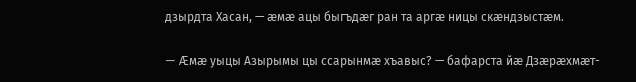дзырдта Хасан, — æмæ ацы быгъдæг ран та аргæ ницы скæндзыстæм.

— Æмæ уыцы Азырымы цы ссарынмæ хъавыс? — бафарста йæ Дзæрæхмæт-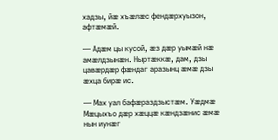хадзы, йæ хъæлæс фендæрхуызон, афтæмæй.

— Адæм цы кусой, æз дæр уымæй нæ амæлдзынæн. Ныртæккæ, дам, дзы цавæрдæр фæндаг аразынц æмæ дзы æхца бирæ ис.

— Мах уал бафæраздзыстæм. Уæдмæ Мæцыхъо дæр хæццæ кæндзæнис æмæ нын иунæг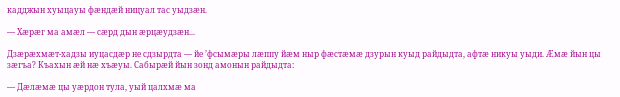кадджын хуыцауы фæндæй ницуал тас уыдзæн.

— Хæрæг ма амæл — сæрд дын æрцæудзæн...

Дзæрæхмæт-хадзы иуцасдæр не сдзырдта — йе ’фсымæры лæппу йæм ныр фæстæмæ дзурын куыд райдыдта, афтæ никуы уыди. Æмæ йын цы зæгъа? Къахын æй нæ хъæуы. Сабырæй йын зонд амонын райдыдта:

— Дæлæмæ цы уæрдон тула, уый цалхмæ ма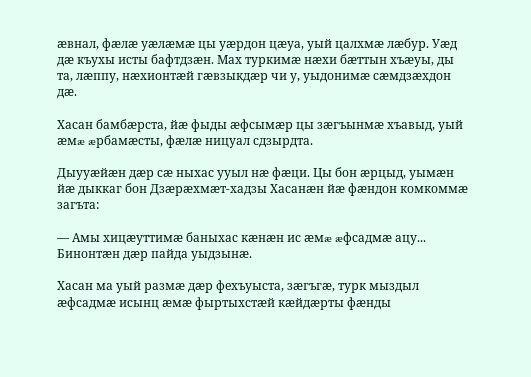æвнал, фæлæ уæлæмæ цы уæрдон цæуа, уый цалхмæ лæбур. Уæд дæ къухы исты бафтдзæн. Мах туркимæ нæхи бæттын хъæуы, ды та, лæппу, нæхионтæй гæвзыкдæр чи у, уыдонимæ сæмдзæхдон дæ.

Хасан бамбæрста, йæ фыды æфсымæр цы зæгъынмæ хъавыд, уый æмæ æрбамæсты, фæлæ ницуал сдзырдта.

Дыууæйæн дæр сæ ныхас ууыл нæ фæци. Цы бон æрцыд, уымæн йæ дыккаг бон Дзæрæхмæт-хадзы Хасанæн йæ фæндон комкоммæ загъта:

— Амы хицæуттимæ баныхас кæнæн ис æмæ æфсадмæ ацу... Бинонтæн дæр пайда уыдзынæ.

Хасан ма уый размæ дæр фехъуыста, зæгъгæ, турк мыздыл æфсадмæ исынц æмæ фыртыхстæй кæйдæрты фæнды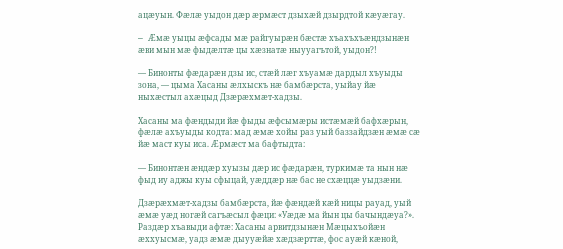ацæуын. Фæлæ уыдон дæр æрмæст дзыхæй дзырдтой кæуæгау.

— Æмæ уыцы æфсады мæ райгуырæн бæстæ хъахъхъæндзынæн æви мын мæ фыдæлтæ цы хæзнатæ ныууагътой, уыдон?!

— Бинонты фæдарæн дзы ис, стæй лæг хъуамæ дардыл хъуыды зона, — цыма Хасаны æлхыскъ нæ бамбæрста, уыйау йæ ныхæстыл ахæцыд Дзæрæхмæт-хадзы.

Хасаны ма фæндыди йæ фыды æфсымæры истæмæй бафхæрын, фæлæ ахъуыды кодта: мад æмæ хойы раз уый баззайдзæн æмæ сæ йæ маст куы иса. Æрмæст ма бафтыдта:

— Бинонтæн æндæр хуызы дæр ис фæдарæн, туркимæ та нын нæ фыд иу аджы куы сфыцай, уæддæр нæ бас не схæццæ уыдзæни.

Дзæрæхмæт-хадзы бамбæрста, йæ фæндæй кæй ницы рауад, уый æмæ уæд ногæй сагъæсыл фæци: «Уæдæ ма йын цы бачындæуа?». Раздæр хъавыди афтæ: Хасаны арвитдзынæн Мæцыхъойæн æххуысмæ, уадз æмæ дыууæйæ хæдзæрттæ, фос ауæй кæной,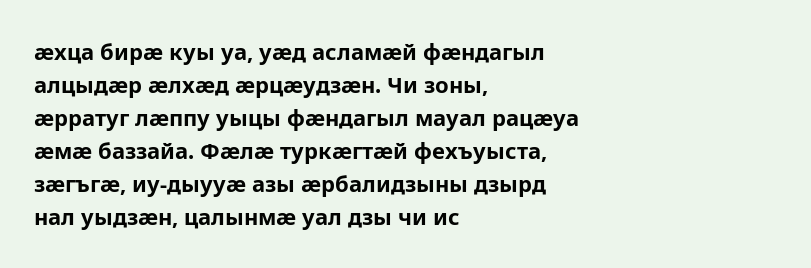æхца бирæ куы уа, уæд асламæй фæндагыл алцыдæр æлхæд æрцæудзæн. Чи зоны, æрратуг лæппу уыцы фæндагыл мауал рацæуа æмæ баззайа. Фæлæ туркæгтæй фехъуыста, зæгъгæ, иу-дыууæ азы æрбалидзыны дзырд нал уыдзæн, цалынмæ уал дзы чи ис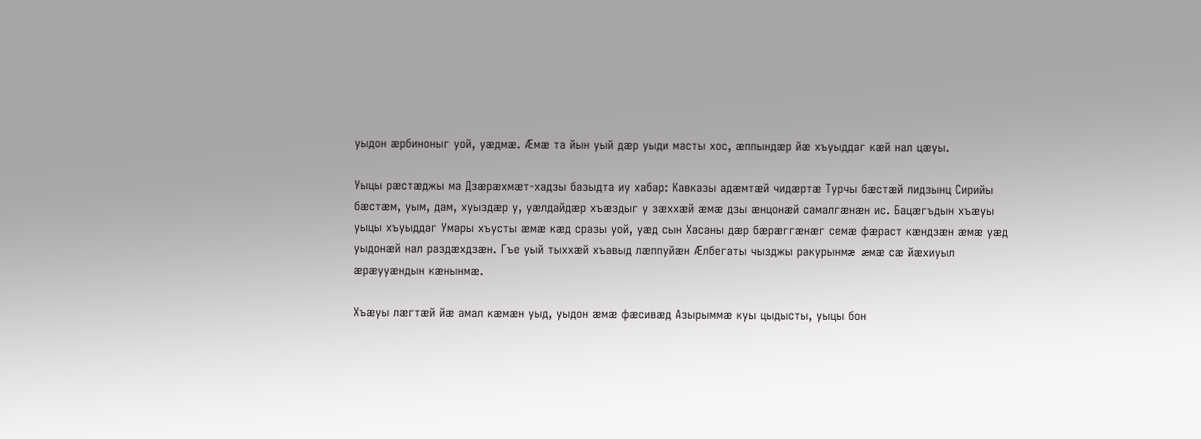уыдон æрбиноныг уой, уæдмæ. Æмæ та йын уый дæр уыди масты хос, æппындæр йæ хъуыддаг кæй нал цæуы.

Уыцы рæстæджы ма Дзæрæхмæт-хадзы базыдта иу хабар: Кавказы адæмтæй чидæртæ Турчы бæстæй лидзынц Сирийы бæстæм, уым, дам, хуыздæр у, уæлдайдæр хъæздыг у зæххæй æмæ дзы æнцонæй самалгæнæн ис. Бацæгъдын хъæуы уыцы хъуыддаг Умары хъусты æмæ кæд сразы уой, уæд сын Хасаны дæр бæрæггæнæг семæ фæраст кæндзæн æмæ уæд уыдонæй нал раздæхдзæн. Гъе уый тыххæй хъавыд лæппуйæн Æлбегаты чызджы ракурынмæ æмæ сæ йæхиуыл æрæууæндын кæнынмæ.

Хъæуы лæгтæй йæ амал кæмæн уыд, уыдон æмæ фæсивæд Азырыммæ куы цыдысты, уыцы бон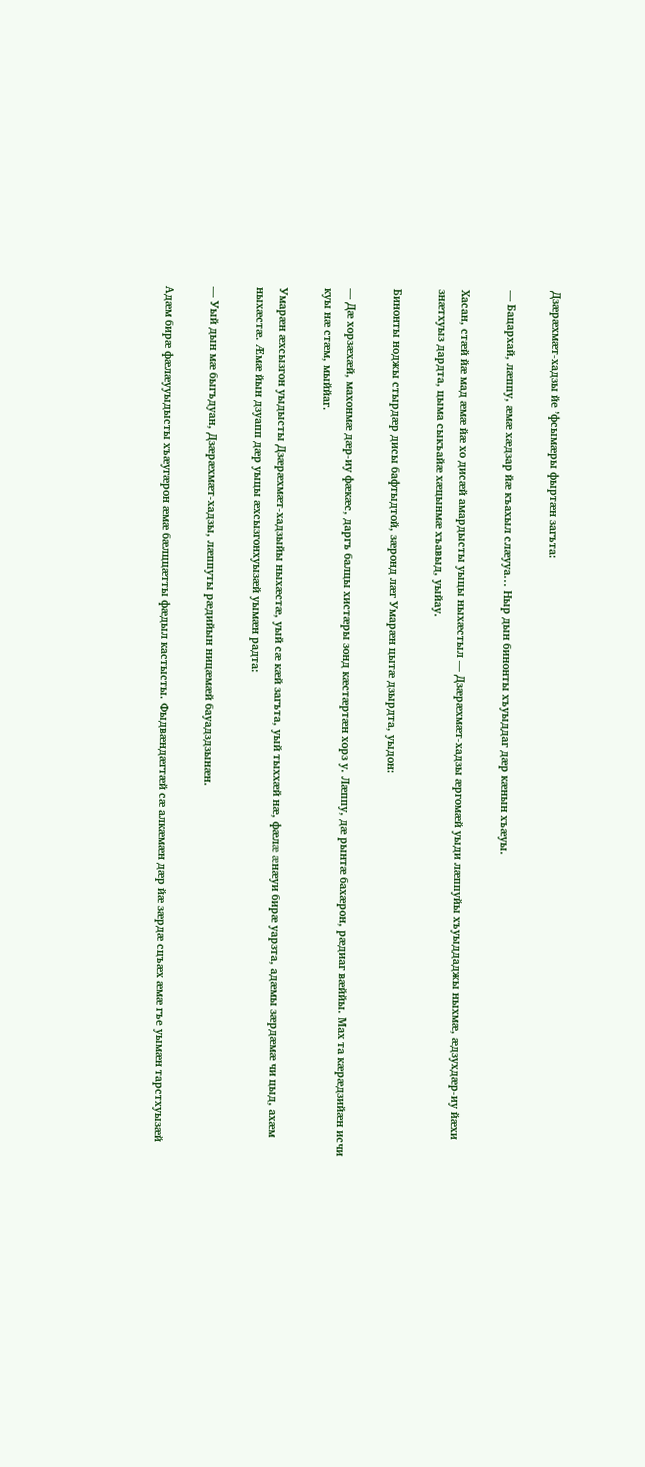Дзæрæхмæт-хадзы йе ’фсымæры фыртæн загъта:

— Бацархай, лæппу, æмæ хæдзар йæ къахыл слæууа... Ныр дын бинонты хъуыддаг дæр кæнын хъæуы.

Хасан, стæй йæ мад æмæ йæ хо дисæй амардысты уыцы ныхæстыл — Дзæрæхмæт-хадзы æргомæй уыди лæппуйы хъуыддаджы ныхмæ, æдзухдæр-иу йæхи знæтхуыз дардта, цыма сыкъайæ хæцынмæ хъавыд, уыйау.

Бинонты ноджы стырдæр дисы бафтыдтой, зæронд лæг Умарæн цытæ дзырдта, уыдон:

— Дæ хорзæхæй, махонмæ дæр-иу фæкæс, даргъ балцы хистæры зонд кæстæртæн хорз у. Лæппу, дæ рынтæ бахæрон, рæдиаг вæййы. Мах та кæрæдзийæн исчи куы нæ стæм, мыййаг.

Умарæн æхсызгон уыдысты Дзæрæхмæт-хадзыйы ныхæстæ, уый сæ кæй загъта, уый тыххæй нæ, фæлæ æнæуи бирæ уарзта, адæмы зæрдæмæ чи цыд, ахæм ныхæстæ. Æмæ йын дзуапп дæр уыцы æхсызгонхуызæй уымæн радта:

— Уый дын мæ быгъдуан, Дзæрæхмæт-хадзы, лæппуты рæдийын ницæмæй бауадздзынæн.

Адæм бирæ фæлæууыдысты хъæугæрон æмæ бæлццæтты фæдыл кастысты. Фыдвæндæгтæй сæ алкæмæн дæр йæ зæрдæ сцъæх æмæ гъе уымæн тарстхуызæй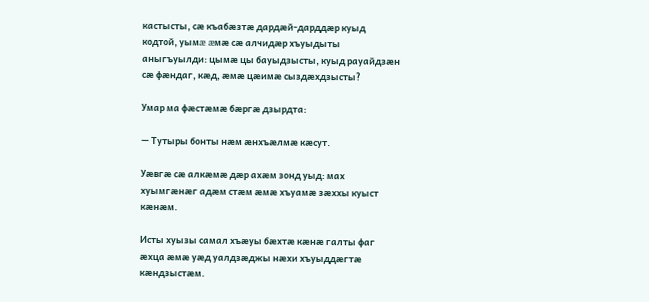кастысты, сæ къабæзтæ дардæй-дарддæр куыд кодтой, уымæ æмæ сæ алчидæр хъуыдыты аныгъуылди: цымæ цы бауыдзысты, куыд рауайдзæн сæ фæндаг, кæд, æмæ цæимæ сыздæхдзысты?

Умар ма фæстæмæ бæргæ дзырдта:

— Тутыры бонты нæм æнхъæлмæ кæсут.

Уæвгæ сæ алкæмæ дæр ахæм зонд уыд: мах хуымгæнæг адæм стæм æмæ хъуамæ зæххы куыст кæнæм.

Исты хуызы самал хъæуы бæхтæ кæнæ галты фаг æхца æмæ уæд уалдзæджы нæхи хъуыддæгтæ кæндзыстæм.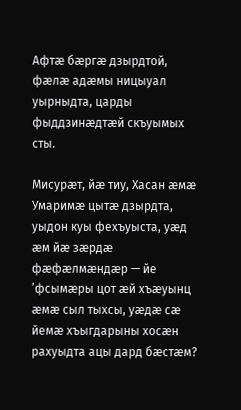Афтæ бæргæ дзырдтой, фæлæ адæмы ницыуал уырныдта, царды фыддзинæдтæй скъуымых сты.

Мисурæт, йæ тиу, Хасан æмæ Умаримæ цытæ дзырдта, уыдон куы фехъуыста, уæд æм йæ зæрдæ фæфæлмæндæр — йе ’фсымæры цот æй хъæуынц æмæ сыл тыхсы, уæдæ сæ йемæ хъыгдарыны хосæн рахуыдта ацы дард бæстæм?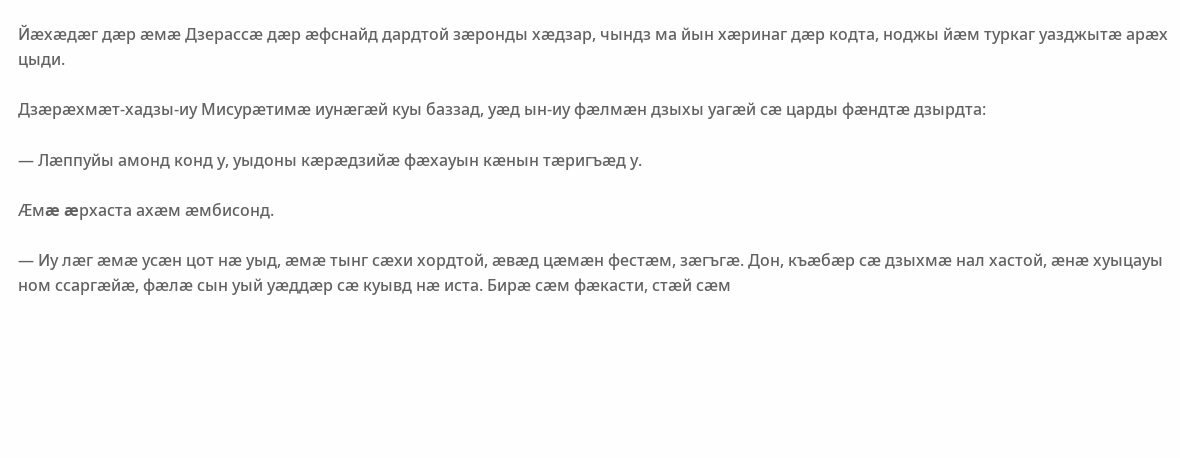Йæхæдæг дæр æмæ Дзерассæ дæр æфснайд дардтой зæронды хæдзар, чындз ма йын хæринаг дæр кодта, ноджы йæм туркаг уазджытæ арæх цыди.

Дзæрæхмæт-хадзы-иу Мисурæтимæ иунæгæй куы баззад, уæд ын-иу фæлмæн дзыхы уагæй сæ царды фæндтæ дзырдта:

— Лæппуйы амонд конд у, уыдоны кæрæдзийæ фæхауын кæнын тæригъæд у.

Æмæ æрхаста ахæм æмбисонд.

— Иу лæг æмæ усæн цот нæ уыд, æмæ тынг сæхи хордтой, æвæд цæмæн фестæм, зæгъгæ. Дон, къæбæр сæ дзыхмæ нал хастой, æнæ хуыцауы ном ссаргæйæ, фæлæ сын уый уæддæр сæ куывд нæ иста. Бирæ сæм фæкасти, стæй сæм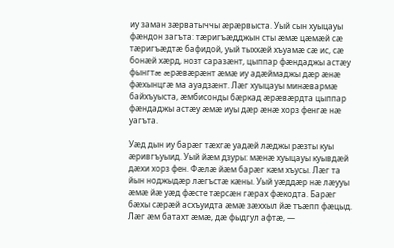иу заман зæрватыччы æрæрвыста. Уый сын хуыцауы фæндон загъта: тæригъæдджын сты æмæ цæмæй сæ тæригъæдтæ бафидой, уый тыххæй хъуамæ сæ ис, сæ бонæй хæрд, нозт саразæнт, цыппар фæндаджы астæу фынгтæ æрæвæрæнт æмæ иу адæймаджы дæр æнæ фæхынцгæ ма ауадзæнт. Лæг хуыцауы минæвармæ байхъуыста, æмбисонды бæркад æрæвæрдта цыппар фæндаджы астæу æмæ иуы дæр æнæ хорз фенгæ нæ уагъта.

Уæд дын иу барæг тæхгæ уадæй лæджы рæзты куы æривгъуыид. Уый йæм дзуры: мæнæ хуыцауы куывдæй дæхи хорз фен. Фæлæ йæм барæг кæм хъусы. Лæг та йын ноджыдæр лæгъстæ кæны. Уый уæддæр нæ лæууы æмæ йæ уæд фæсте тæрсæн гæрах фæкодта. Барæг бæхы сæрæй асхъуидта æмæ зæххыл йæ тъæпп фæцыд. Лæг æм батахт æмæ, дæ фыдгул афтæ, —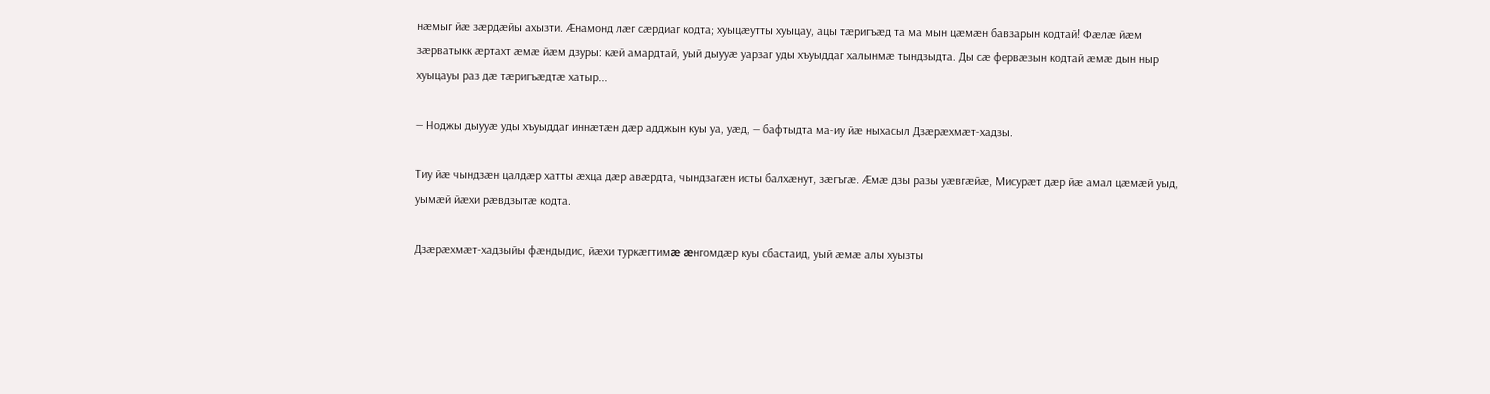нæмыг йæ зæрдæйы ахызти. Æнамонд лæг сæрдиаг кодта; хуыцæутты хуыцау, ацы тæригъæд та ма мын цæмæн бавзарын кодтай! Фæлæ йæм зæрватыкк æртахт æмæ йæм дзуры: кæй амардтай, уый дыууæ уарзаг уды хъуыддаг халынмæ тындзыдта. Ды сæ фервæзын кодтай æмæ дын ныр хуыцауы раз дæ тæригъæдтæ хатыр...

— Ноджы дыууæ уды хъуыддаг иннæтæн дæр адджын куы уа, уæд, — бафтыдта ма-иу йæ ныхасыл Дзæрæхмæт-хадзы.

Тиу йæ чындзæн цалдæр хатты æхца дæр авæрдта, чындзагæн исты балхæнут, зæгъгæ. Æмæ дзы разы уæвгæйæ, Мисурæт дæр йæ амал цæмæй уыд, уымæй йæхи рæвдзытæ кодта.

Дзæрæхмæт-хадзыйы фæндыдис, йæхи туркæгтимæ æнгомдæр куы сбастаид, уый æмæ алы хуызты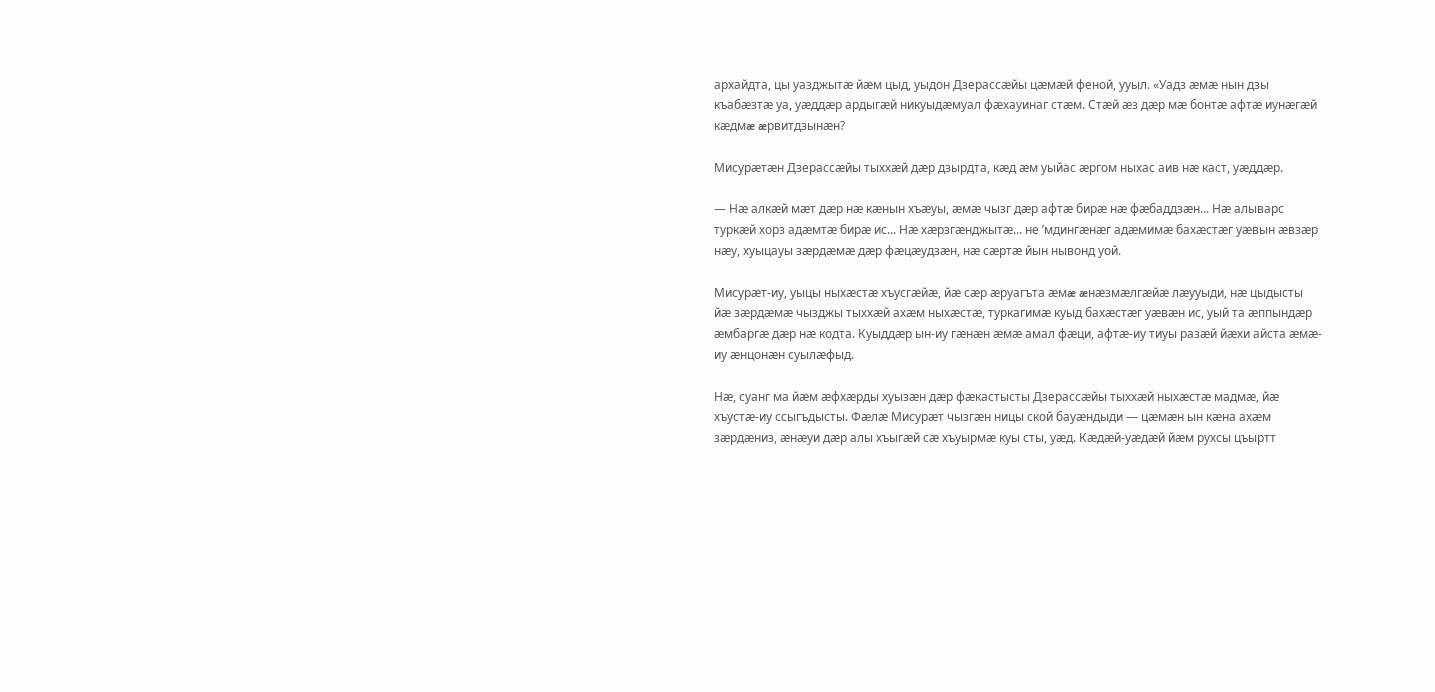архайдта, цы уазджытæ йæм цыд, уыдон Дзерассæйы цæмæй феной, ууыл. «Уадз æмæ нын дзы къабæзтæ уа, уæддæр ардыгæй никуыдæмуал фæхауинаг стæм. Стæй æз дæр мæ бонтæ афтæ иунæгæй кæдмæ æрвитдзынæн?

Мисурæтæн Дзерассæйы тыххæй дæр дзырдта, кæд æм уыйас æргом ныхас аив нæ каст, уæддæр.

— Нæ алкæй мæт дæр нæ кæнын хъæуы, æмæ чызг дæр афтæ бирæ нæ фæбаддзæн... Нæ алыварс туркæй хорз адæмтæ бирæ ис... Нæ хæрзгæнджытæ... не ’мдингæнæг адæмимæ бахæстæг уæвын æвзæр нæу, хуыцауы зæрдæмæ дæр фæцæудзæн, нæ сæртæ йын нывонд уой.

Мисурæт-иу, уыцы ныхæстæ хъусгæйæ, йæ сæр æруагъта æмæ æнæзмæлгæйæ лæууыди, нæ цыдысты йæ зæрдæмæ чызджы тыххæй ахæм ныхæстæ, туркагимæ куыд бахæстæг уæвæн ис, уый та æппындæр æмбаргæ дæр нæ кодта. Куыддæр ын-иу гæнæн æмæ амал фæци, афтæ-иу тиуы разæй йæхи айста æмæ-иу æнцонæн суылæфыд.

Нæ, суанг ма йæм æфхæрды хуызæн дæр фæкастысты Дзерассæйы тыххæй ныхæстæ мадмæ, йæ хъустæ-иу ссыгъдысты. Фæлæ Мисурæт чызгæн ницы ской бауæндыди — цæмæн ын кæна ахæм зæрдæниз, æнæуи дæр алы хъыгæй сæ хъуырмæ куы сты, уæд. Кæдæй-уæдæй йæм рухсы цъыртт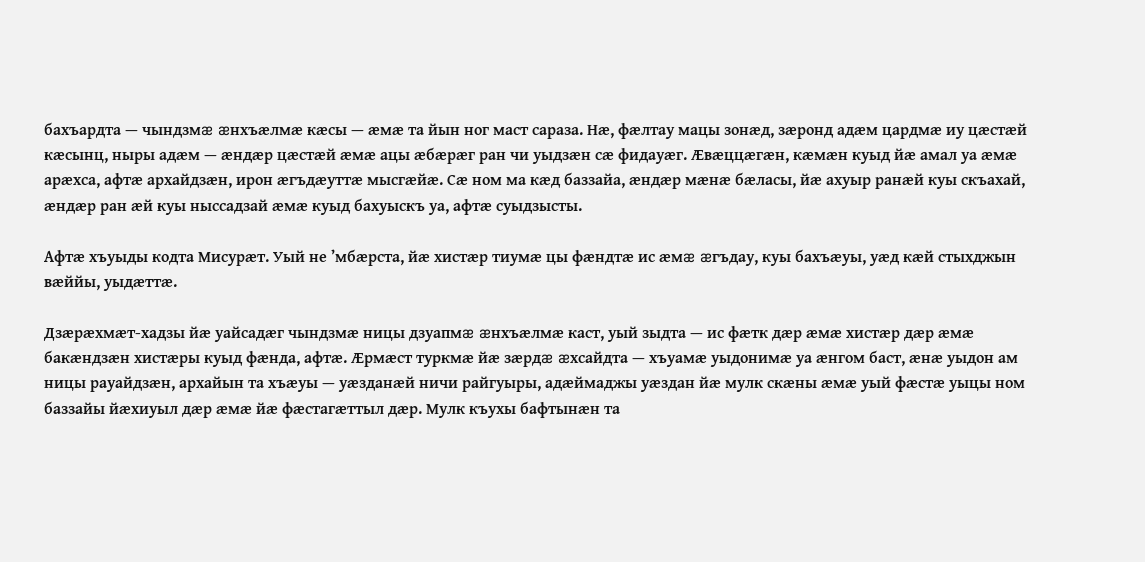бахъардта — чындзмæ æнхъæлмæ кæсы — æмæ та йын ног маст сараза. Нæ, фæлтау мацы зонæд, зæронд адæм цардмæ иу цæстæй кæсынц, ныры адæм — æндæр цæстæй æмæ ацы æбæрæг ран чи уыдзæн сæ фидауæг. Æвæццæгæн, кæмæн куыд йæ амал уа æмæ арæхса, афтæ архайдзæн, ирон æгъдæуттæ мысгæйæ. Сæ ном ма кæд баззайа, æндæр мæнæ бæласы, йæ ахуыр ранæй куы скъахай, æндæр ран æй куы ныссадзай æмæ куыд бахуыскъ уа, афтæ суыдзысты.

Афтæ хъуыды кодта Мисурæт. Уый не ’мбæрста, йæ хистæр тиумæ цы фæндтæ ис æмæ æгъдау, куы бахъæуы, уæд кæй стыхджын вæййы, уыдæттæ.

Дзæрæхмæт-хадзы йæ уайсадæг чындзмæ ницы дзуапмæ æнхъæлмæ каст, уый зыдта — ис фæтк дæр æмæ хистæр дæр æмæ бакæндзæн хистæры куыд фæнда, афтæ. Æрмæст туркмæ йæ зæрдæ æхсайдта — хъуамæ уыдонимæ уа æнгом баст, æнæ уыдон ам ницы рауайдзæн, архайын та хъæуы — уæзданæй ничи райгуыры, адæймаджы уæздан йæ мулк скæны æмæ уый фæстæ уыцы ном баззайы йæхиуыл дæр æмæ йæ фæстагæттыл дæр. Мулк къухы бафтынæн та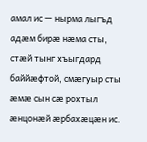амал ис — нырма лыгъд адæм бирæ нæма сты, стæй тынг хъыгдард баййæфтой, смæгуыр сты æмæ сын сæ рохтыл æнцонæй æрбахæцæн ис.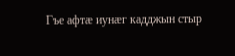Гъе афтæ иунæг кадджын стыр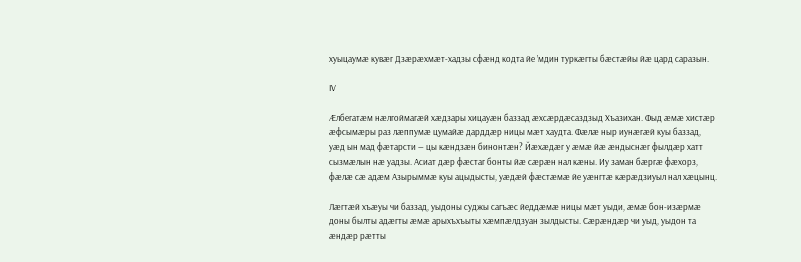хуыцаумæ кувæг Дзæрæхмæт-хадзы сфæнд кодта йе ’мдин туркæгты бæстæйы йæ цард саразын.

IV

Æлбегатæм нæлгоймагæй хæдзары хицауæн баззад æхсæрдæсаздзыд Хъазихан. Фыд æмæ хистæр æфсымæры раз лæппумæ цумайæ дарддæр ницы мæт хаудта. Фæлæ ныр иунæгæй куы баззад, уæд ын мад фæтарсти — цы кæндзæн бинонтæн? Йæхæдæг у æмæ йæ æндыснæг фылдæр хатт сызмæлын нæ уадзы. Асиат дæр фæстаг бонты йæ сæрæн нал кæны. Иу заман бæргæ фæхорз, фæлæ сæ адæм Азырыммæ куы ацыдысты, уæдæй фæстæмæ йе уæнгтæ кæрæдзиуыл нал хæцынц.

Лæгтæй хъæуы чи баззад, уыдоны суджы сагъæс йеддæмæ ницы мæт уыди, æмæ бон-изæрмæ доны былты адæгты æмæ арыхъхъыты хæмпæлдзуан зылдысты. Сæрæндæр чи уыд, уыдон та æндæр рæтты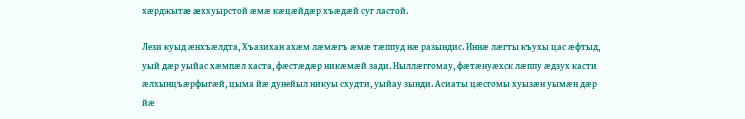хæрджытæ æххуырстой æмæ кæцæйдæр хъæдæй суг ластой.

Лези куыд æнхъæлдта, Хъазихан ахæм лæмæгъ æмæ тæппуд нæ разындис. Иннæ лæгты къухы цас æфтыд, уый дæр уыйас хæмпæл хаста, фæстæдæр никæмæй зади. Ныллæггомау, фæтæнуæхск лæппу æдзух касти æлхынцъæрфыгæй, цыма йæ дунейыл никуы схудти, уыйау зынди. Асиаты цæсгомы хуызæн уымæн дæр йæ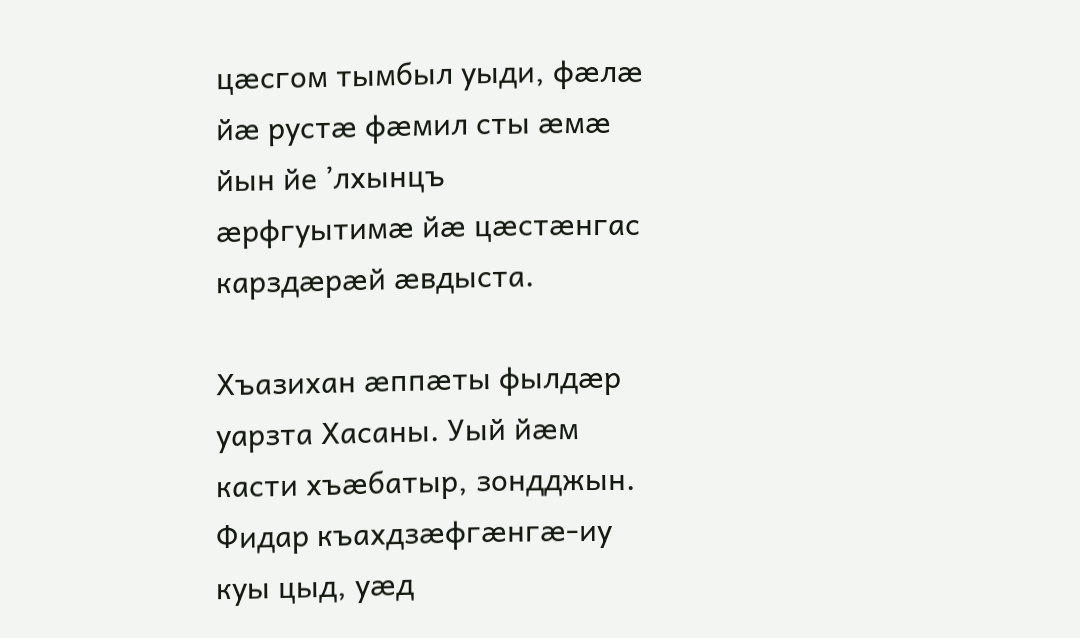цæсгом тымбыл уыди, фæлæ йæ рустæ фæмил сты æмæ йын йе ’лхынцъ æрфгуытимæ йæ цæстæнгас карздæрæй æвдыста.

Хъазихан æппæты фылдæр уарзта Хасаны. Уый йæм касти хъæбатыр, зондджын. Фидар къахдзæфгæнгæ-иу куы цыд, уæд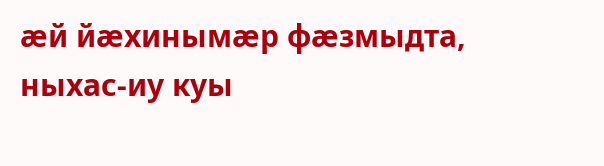æй йæхинымæр фæзмыдта, ныхас-иу куы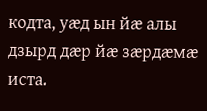кодта, уæд ын йæ алы дзырд дæр йæ зæрдæмæ иста.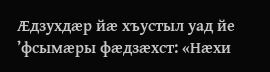Æдзухдæр йæ хъустыл уад йе ’фсымæры фæдзæхст: «Нæхи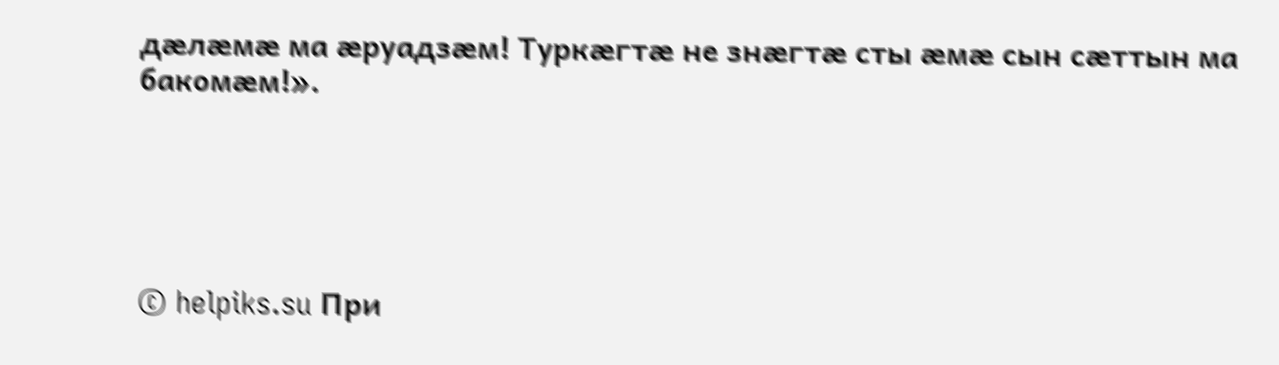дæлæмæ ма æруадзæм! Туркæгтæ не знæгтæ сты æмæ сын сæттын ма бакомæм!».





© helpiks.su При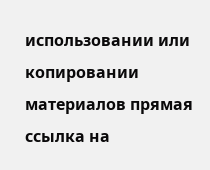использовании или копировании материалов прямая ссылка на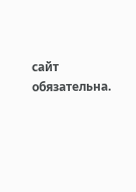сайт обязательна.